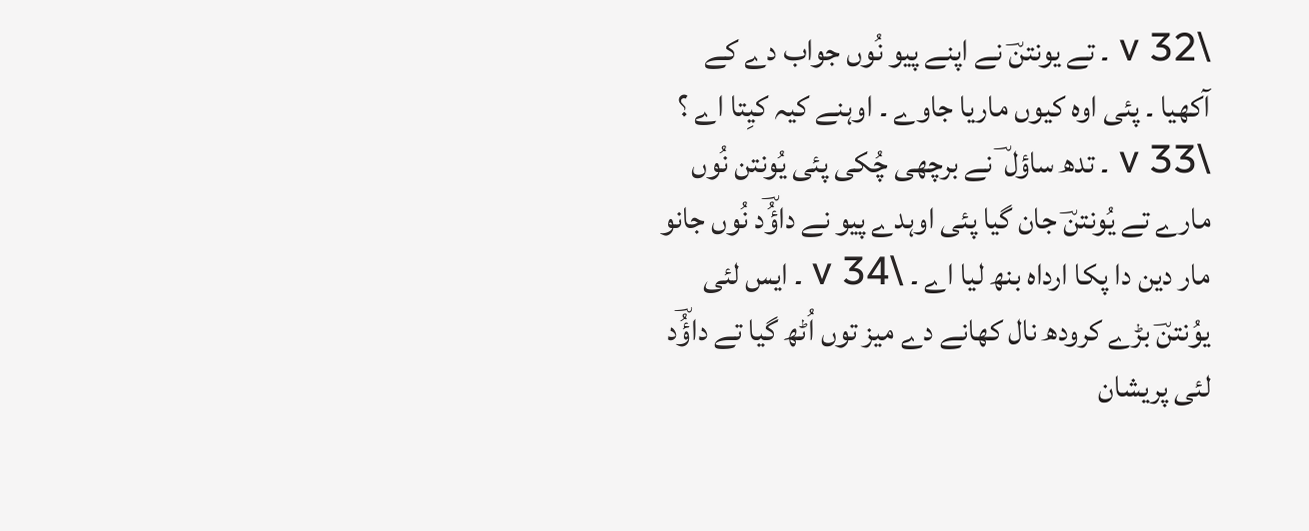\v 32 ۔ تے یونتنؔ نے اپنے پیو نُوں جواب دے کے آکھیا ۔ پئی اوہ کیوں ماریا جاوے ۔ اوہنے کیہ کیِتا اے ؟ \v 33 ۔ تدھ ساؤل ؔ نے برچھی چُکی پئی یُونتن نُوں مارے تے یُونتنؔ جان گیا پئی اوہدے پیو نے داؤُؔد نُوں جانو مار دین دا پکا ارداہ بنھ لیا اے ۔ \v 34 ۔ ایس لئی یوُنتنؔ بڑے کرودھ نال کھانے دے میز توں اُٹھ گیا تے داؤُؔد لئی پریشان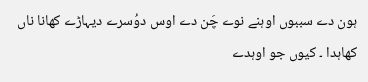ہون دے سببوں اوہنے نوے چَن دے اوس دوُسرے دیہاڑے کھانا ناں کھاہدا ۔ کیوں جو اوہدے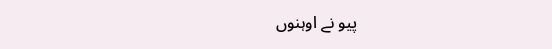پیو نے اوہنوں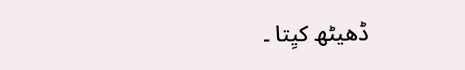ڈھیٹھ کیِتا ۔